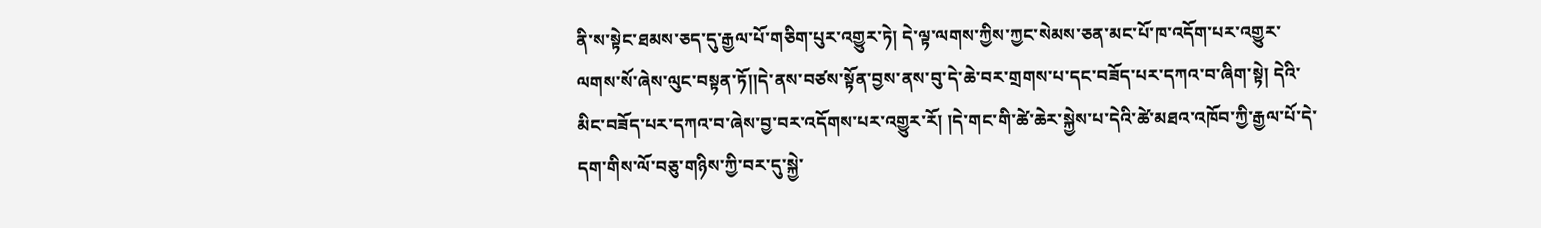ནི་ས་སྟེང་ཐམས་ཅད་དུ་རྒྱལ་པོ་གཅིག་པུར་འགྱུར་ཏེ། དེ་ལྟ་ལགས་ཀྱིས་ཀྱང་སེམས་ཅན་མང་པོ་ཁ་འདོག་པར་འགྱུར་ལགས་སོ་ཞེས་ལུང་བསྟན་ཏོ།།དེ་ནས་བཙས་སྟོན་བྱས་ནས་བུ་དེ་ཆེ་བར་གྲགས་པ་དང་བཟོད་པར་དཀའ་བ་ཞིག་སྟེ། དེའི་མིང་བཟོད་པར་དཀའ་བ་ཞེས་བྱ་བར་འདོགས་པར་འགྱུར་རོ། །དེ་གང་གི་ཚེ་ཆེར་སྐྱེས་པ་དེའི་ཚེ་མཐའ་འཁོབ་ཀྱི་རྒྱལ་པོ་དེ་དག་གིས་ལོ་བཅུ་གཉིས་ཀྱི་བར་དུ་སྐྱེ་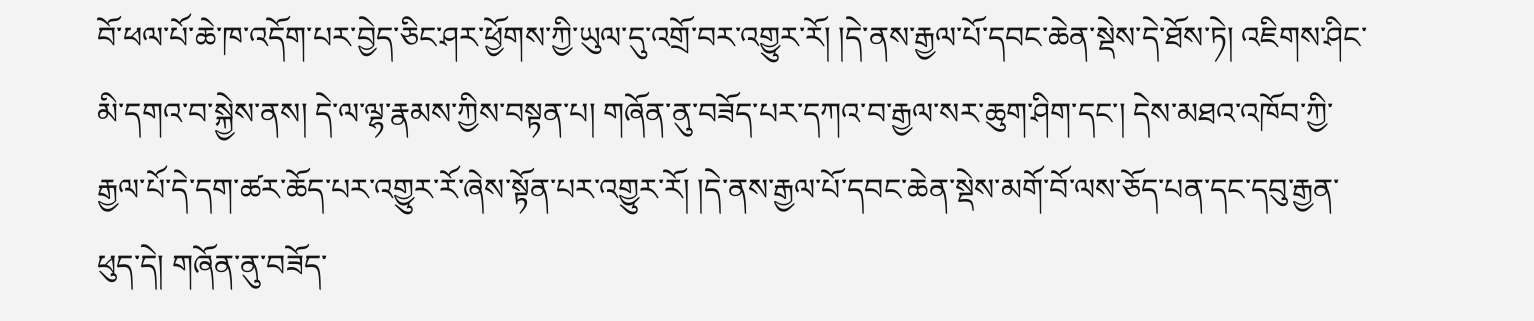བོ་ཕལ་པོ་ཆེ་ཁ་འདོག་པར་བྱེད་ཅིང་ཤར་ཕྱོགས་ཀྱི་ཡུལ་དུ་འགྲོ་བར་འགྱུར་རོ། །དེ་ནས་རྒྱལ་པོ་དབང་ཆེན་སྡེས་དེ་ཐོས་ཏེ། འཇིགས་ཤིང་མི་དགའ་བ་སྐྱེས་ནས། དེ་ལ་ལྷ་རྣམས་ཀྱིས་བསྟན་པ། གཞོན་ནུ་བཟོད་པར་དཀའ་བ་རྒྱལ་སར་ཆུག་ཤིག་དང་། དེས་མཐའ་འཁོབ་ཀྱི་རྒྱལ་པོ་དེ་དག་ཚར་ཆོད་པར་འགྱུར་རོ་ཞེས་སྟོན་པར་འགྱུར་རོ། །དེ་ནས་རྒྱལ་པོ་དབང་ཆེན་སྡེས་མགོ་བོ་ལས་ཅོད་པན་དང་དབུ་རྒྱན་ཕུད་དེ། གཞོན་ནུ་བཟོད་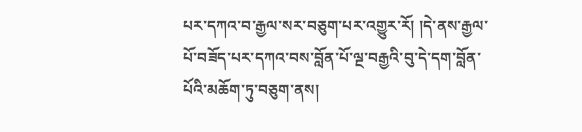པར་དཀའ་བ་རྒྱལ་སར་བཅུག་པར་འགྱུར་རོ། །དེ་ནས་རྒྱལ་པོ་བཟོད་པར་དཀའ་བས་བློན་པོ་ལྔ་བརྒྱའི་བུ་དེ་དག་བློན་པོའི་མཆོག་ཏུ་བཅུག་ནས།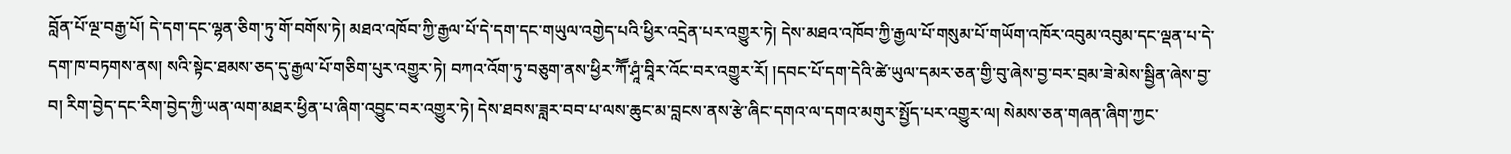བློན་པོ་ལྔ་བརྒྱ་པོ། དེ་དག་དང་ལྷན་ཅིག་ཏུ་གོ་བགོས་ཏེ། མཐའ་འཁོབ་ཀྱི་རྒྱལ་པོ་དེ་དག་དང་གཡུལ་འགྱེད་པའི་ཕྱིར་འདྲེན་པར་འགྱུར་ཏེ། དེས་མཐའ་འཁོབ་ཀྱི་རྒྱལ་པོ་གསུམ་པོ་གཡོག་འཁོར་འབུམ་འབུམ་དང་ལྡན་པ་དེ་དག་ཁ་བཏགས་ནས། སའི་སྟེང་ཐམས་ཅད་དུ་རྒྱལ་པོ་གཅིག་པུར་འགྱུར་ཏེ། བཀའ་འོག་ཏུ་བཅུག་ནས་ཕྱིར་ཀཽ་ཤཱཾ་བཱིར་འོང་བར་འགྱུར་རོ། །དབང་པོ་དག་དེའི་ཚེ་ཡུལ་དམར་ཅན་གྱི་བུ་ཞེས་བྱ་བར་བྲམ་ཟེ་མེས་སྦྱིན་ཞེས་བྱ་བ། རིག་བྱེད་དང་རིག་བྱེད་ཀྱི་ཡན་ལག་མཐར་ཕྱིན་པ་ཞིག་འབྱུང་བར་འགྱུར་ཏེ། དེས་ཐབས་ཟླར་བབ་པ་ལས་ཆུང་མ་བླངས་ནས་རྩེ་ཞིང་དགའ་ལ་དགའ་མགུར་སྤྱོད་པར་འགྱུར་ལ། སེམས་ཅན་གཞན་ཞིག་ཀྱང་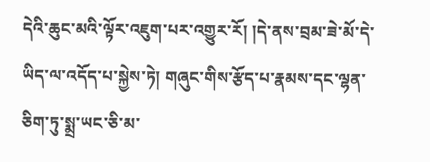དེའི་ཆུང་མའི་ལྟོར་འཇུག་པར་འགྱུར་རོ། །དེ་ནས་བྲམ་ཟེ་མོ་དེ་ཡིད་ལ་འདོད་པ་སྐྱེས་ཏེ། གཞུང་གིས་རྩོད་པ་རྣམས་དང་ལྷན་ཅིག་ཏུ་སྨྲ་ཡང་ཅི་མ་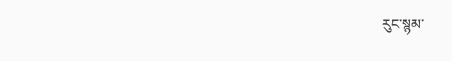རུང་སྙམ་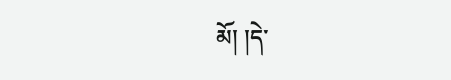མོ། །དེ་